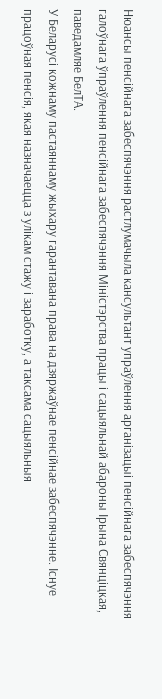Нюансы пенсійнага забеспячэння растлумачыла кансультант упраўлення арганізацыі пенсійнага забеспячэння галоўнага ўпраўлення пенсійнага забеспячэння Міністэрства працы і сацыяльнай абароны Ірына Свянціцкая, паведамляе БелТА.
У Беларусі кожнаму пастаяннаму жыхару гарантавана права на дзяржаўнае пенсійнае забеспячэнне. Існуе працоўная пенсія, якая назначаецца з улікам стажу і заработку, а таксама сацыяльныя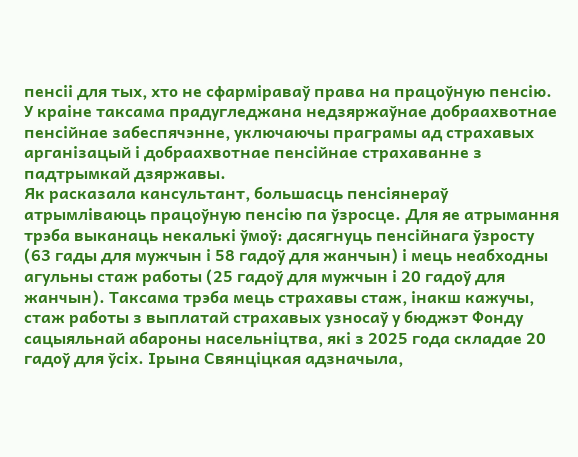пенсіі для тых, хто не сфарміраваў права на працоўную пенсію. У краіне таксама прадугледжана недзяржаўнае добраахвотнае пенсійнае забеспячэнне, уключаючы праграмы ад страхавых арганізацый і добраахвотнае пенсійнае страхаванне з падтрымкай дзяржавы.
Як расказала кансультант, большасць пенсіянераў атрымліваюць працоўную пенсію па ўзросце. Для яе атрымання трэба выканаць некалькі ўмоў: дасягнуць пенсійнага ўзросту (63 гады для мужчын і 58 гадоў для жанчын) і мець неабходны агульны стаж работы (25 гадоў для мужчын і 20 гадоў для жанчын). Таксама трэба мець страхавы стаж, інакш кажучы, стаж работы з выплатай страхавых узносаў у бюджэт Фонду сацыяльнай абароны насельніцтва, які з 2025 года складае 20 гадоў для ўсіх. Ірына Свянціцкая адзначыла,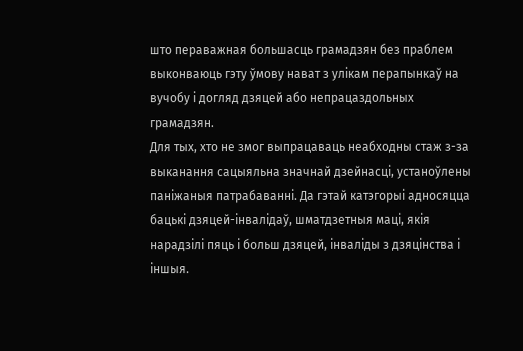што пераважная большасць грамадзян без праблем выконваюць гэту ўмову нават з улікам перапынкаў на вучобу і догляд дзяцей або непрацаздольных грамадзян.
Для тых, хто не змог выпрацаваць неабходны стаж з-за выканання сацыяльна значнай дзейнасці, устаноўлены паніжаныя патрабаванні. Да гэтай катэгорыі адносяцца бацькі дзяцей-інвалідаў, шматдзетныя маці, якія нарадзілі пяць і больш дзяцей, інваліды з дзяцінства і іншыя.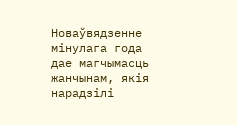Новаўвядзенне мінулага года дае магчымасць жанчынам, якія нарадзілі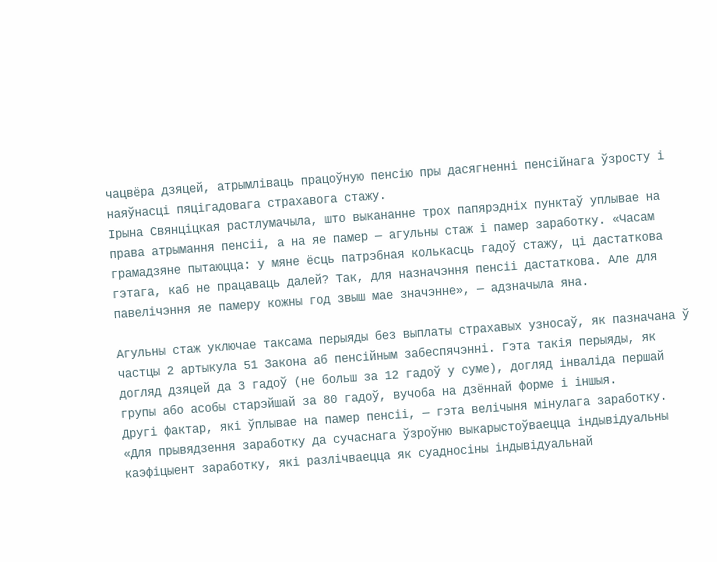чацвёра дзяцей, атрымліваць працоўную пенсію пры дасягненні пенсійнага ўзросту і наяўнасці пяцігадовага страхавога стажу.
Ірына Свянціцкая растлумачыла, што выкананне трох папярэдніх пунктаў уплывае на права атрымання пенсіі, а на яе памер — агульны стаж і памер заработку. «Часам грамадзяне пытаюцца: у мяне ёсць патрэбная колькасць гадоў стажу, ці дастаткова гэтага, каб не працаваць далей? Так, для назначэння пенсіі дастаткова. Але для павелічэння яе памеру кожны год звыш мае значэнне», — адзначыла яна.

Агульны стаж уключае таксама перыяды без выплаты страхавых узносаў, як пазначана ў частцы 2 артыкула 51 Закона аб пенсійным забеспячэнні. Гэта такія перыяды, як догляд дзяцей да 3 гадоў (не больш за 12 гадоў у суме), догляд інваліда першай групы або асобы старэйшай за 80 гадоў, вучоба на дзённай форме і іншыя.
Другі фактар, які ўплывае на памер пенсіі, — гэта велічыня мінулага заработку. «Для прывядзення заработку да сучаснага ўзроўню выкарыстоўваецца індывідуальны каэфіцыент заработку, які разлічваецца як суадносіны індывідуальнай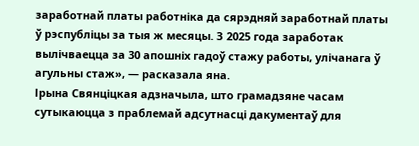заработнай платы работніка да сярэдняй заработнай платы ў рэспубліцы за тыя ж месяцы. З 2025 года заработак вылічваецца за 30 апошніх гадоў стажу работы, улічанага ў агульны стаж», — расказала яна.
Ірына Свянціцкая адзначыла, што грамадзяне часам сутыкаюцца з праблемай адсутнасці дакументаў для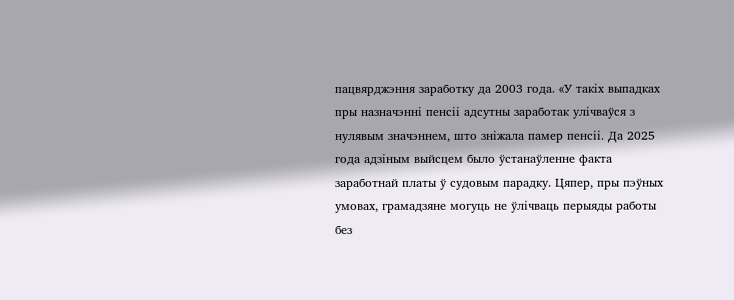пацвярджэння заработку да 2003 года. «У такіх выпадках пры назначэнні пенсіі адсутны заработак улічваўся з нулявым значэннем, што зніжала памер пенсіі. Да 2025 года адзіным выйсцем было ўстанаўленне факта заработнай платы ў судовым парадку. Цяпер, пры пэўных умовах, грамадзяне могуць не ўлічваць перыяды работы без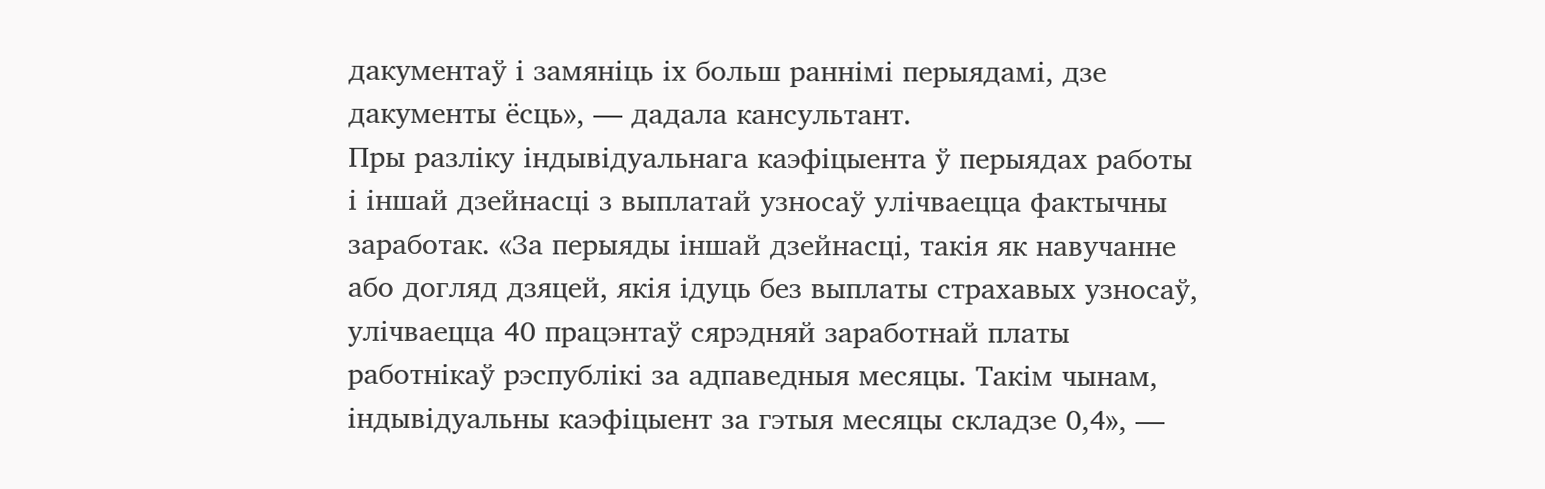дакументаў і замяніць іх больш раннімі перыядамі, дзе дакументы ёсць», — дадала кансультант.
Пры разліку індывідуальнага каэфіцыента ў перыядах работы і іншай дзейнасці з выплатай узносаў улічваецца фактычны заработак. «За перыяды іншай дзейнасці, такія як навучанне або догляд дзяцей, якія ідуць без выплаты страхавых узносаў, улічваецца 40 працэнтаў сярэдняй заработнай платы работнікаў рэспублікі за адпаведныя месяцы. Такім чынам, індывідуальны каэфіцыент за гэтыя месяцы складзе 0,4», —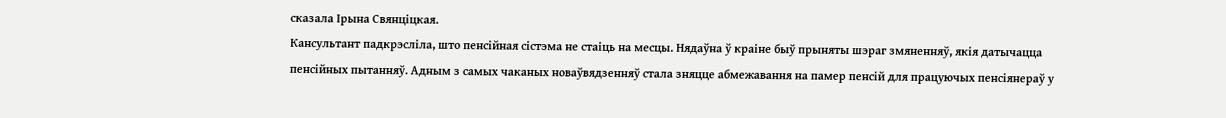сказала Ірына Свянціцкая.
Кансультант падкрэсліла, што пенсійная сістэма не стаіць на месцы. Нядаўна ў краіне быў прыняты шэраг змяненняў, якія датычацца пенсійных пытанняў. Адным з самых чаканых новаўвядзенняў стала зняцце абмежавання на памер пенсій для працуючых пенсіянераў у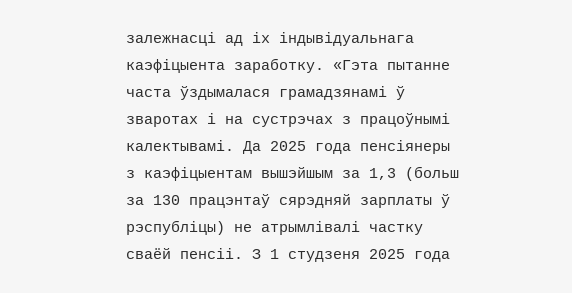залежнасці ад іх індывідуальнага каэфіцыента заработку. «Гэта пытанне часта ўздымалася грамадзянамі ў зваротах і на сустрэчах з працоўнымі калектывамі. Да 2025 года пенсіянеры з каэфіцыентам вышэйшым за 1,3 (больш за 130 працэнтаў сярэдняй зарплаты ў рэспубліцы) не атрымлівалі частку сваёй пенсіі. З 1 студзеня 2025 года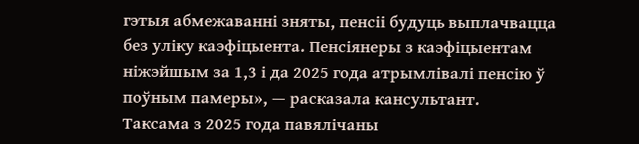гэтыя абмежаванні зняты, пенсіі будуць выплачвацца без уліку каэфіцыента. Пенсіянеры з каэфіцыентам ніжэйшым за 1,3 і да 2025 года атрымлівалі пенсію ў поўным памеры», — расказала кансультант.
Таксама з 2025 года павялічаны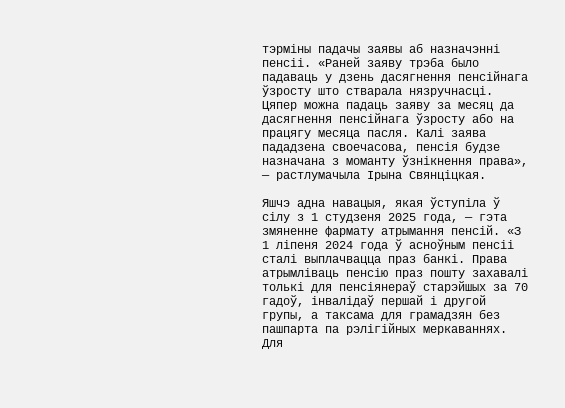тэрміны падачы заявы аб назначэнні пенсіі. «Раней заяву трэба было падаваць у дзень дасягнення пенсійнага ўзросту што стварала нязручнасці. Цяпер можна падаць заяву за месяц да дасягнення пенсійнага ўзросту або на працягу месяца пасля. Калі заява пададзена своечасова, пенсія будзе назначана з моманту ўзнікнення права», — растлумачыла Ірына Свянціцкая.

Яшчэ адна навацыя, якая ўступіла ў сілу з 1 студзеня 2025 года, — гэта змяненне фармату атрымання пенсій. «З 1 ліпеня 2024 года ў асноўным пенсіі сталі выплачвацца праз банкі. Права атрымліваць пенсію праз пошту захавалі толькі для пенсіянераў старэйшых за 70 гадоў, інвалідаў першай і другой групы, а таксама для грамадзян без пашпарта па рэлігійных меркаваннях. Для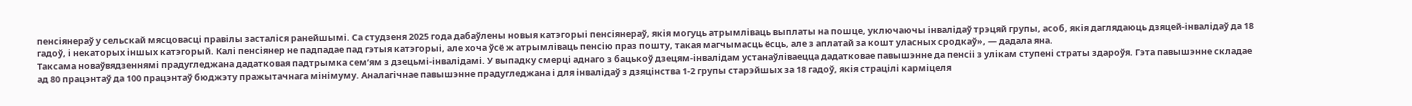пенсіянераў у сельскай мясцовасці правілы засталіся ранейшымі. Са студзеня 2025 года дабаўлены новыя катэгорыі пенсіянераў, якія могуць атрымліваць выплаты на пошце, уключаючы інвалідаў трэцяй групы, асоб, якія даглядаюць дзяцей-інвалідаў да 18 гадоў, і некаторых іншых катэгорый. Калі пенсіянер не падпадае пад гэтыя катэгорыі, але хоча ўсё ж атрымліваць пенсію праз пошту, такая магчымасць ёсць, але з аплатай за кошт уласных сродкаў», — дадала яна.
Таксама новаўвядзеннямі прадугледжана дадатковая падтрымка сем’ям з дзецьмі-інвалідамі. У выпадку смерці аднаго з бацькоў дзецям-інвалідам устанаўліваецца дадатковае павышэнне да пенсіі з улікам ступені страты здароўя. Гэта павышэнне складае ад 80 працэнтаў да 100 працэнтаў бюджэту пражытачнага мінімуму. Аналагічнае павышэнне прадугледжана і для інвалідаў з дзяцінства 1-2 групы старэйшых за 18 гадоў, якія страцілі карміцеля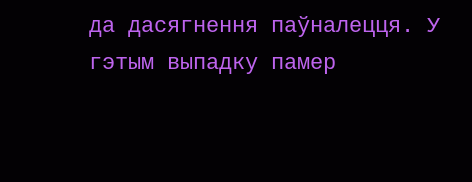да дасягнення паўналецця. У гэтым выпадку памер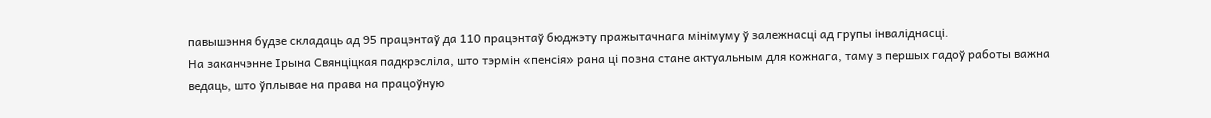павышэння будзе складаць ад 95 працэнтаў да 110 працэнтаў бюджэту пражытачнага мінімуму ў залежнасці ад групы інваліднасці.
На заканчэнне Ірына Свянціцкая падкрэсліла, што тэрмін «пенсія» рана ці позна стане актуальным для кожнага, таму з першых гадоў работы важна ведаць, што ўплывае на права на працоўную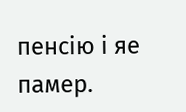пенсію і яе памер.